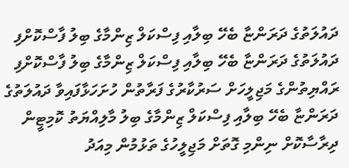ދައުލަތުގެ ދަރަންޏާ ބެހޭ ބިލާއި ފިސްކަލް ޒިންމާގެ ބިލު ފާސްކޮށްފި
ދައުލަތުގެ ދަރަންޏާ ބެހޭ ބިލާއި ފިސްކަލް ޒިންމާގެ ބިލު ފާސްކޮށްފި
ރައްޔިތުންގެ މަޖިލީހަށް ސަރުކާރުގެ ފަރާތުން ހުށަހަޅާފައިވާ ދައުލަތުގެ ދަރަންޏާ ބެހޭ ބިލާއި ފިސްކަލް ޒިންމާގެ ބިލު މާލިއްޔަތު ކޮމިޓީން ދިރާސާކޮށް ނިންމި ގޮތަށް މަޖިލީހުގެ ތަޅުމުން މިއަދު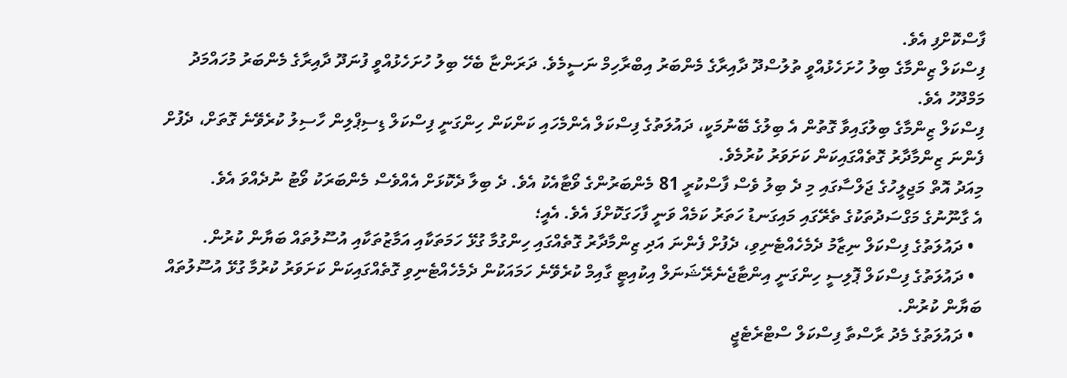ފާސްކޮށްފި އެވެ.
ފިސްކަލް ޒިންމާގެ ބިލު ހުށަހެޅުއްވީ ތުލުސްދޫ ދާއިރާގެ މެންބަރު އިބްރާހިމް ނަސީމެވެ. ދަރަންޏާ ބެހޭ ބިލު ހުށަހެޅުއްވީ ފުނަދޫ ދާއިރާގެ މެންބަރު މުހައްމަދު މަމްދޫހު އެވެ.
ފިސްކަލް ޒިންމާގެ ބިލުގައިވާ ގޮތުން އެ ބިލުގެ ބޭނުމަކީ، ދައުލަތުގެ ފިސްކަލް އެންމެހައި ކަންކަން ހިންގަނީ ފިސްކަލް ޑިސިޕްލިން ހާސިލު ކުރެވޭނެ ގޮތަށް، ދެފުށް ފެންނަ ޒިންމާދާރު ގޮތެއްގައިކަން ކަށަވަރު ކުރުމެވެ.
މިއަދު އޮތް މަޖިލީހުގެ ޖަލްސާގައި މި ދެ ބިލު ވެސް ފާސްކުރީ 81 މެންބަރުންގެ ވޯޓާއެކު އެވެ. ދެ ބިލާ ދެކޮޅަށް އެއްވެސް މެންބަރަކު ވޯޓު ނުދެއްވަ އެވެ.
އެ ގާނޫނުގެ މަގްސަދުތަކުގެ ތެރޭގައި މައިގަނޑު ހަތަރު ކަމެއް ވަނީ ފާހަގަކޮށްފަ އެވެ. އެއީ؛
  • ދައުލަތުގެ ފިސްކަލް ނިޒާމު ދެމެހެއްޓެނިވި، ދެފުށް ފެންނަ އަދި ޒިންމާދާރު ގޮތެއްގައި ހިންގުމާ ގުޅޭ ހަމަތަކާއި އަމާޒުތަކާއި އުސޫލުތައް ބަޔާން ކުރުން.
  • ދައުލަތުގެ ފިސްކަލް ޕޮލިސީ ހިންގަނީ އިންޓާޖެނެރޭޝަނަލް އިކުއިޓީ ގާއިމް ކުރެވޭނެ ހަމައަކުން ދެމެހެއްޓެނިވި ގޮތެއްގައިކަން ކަށަވަރު ކުރުމާ ގުޅޭ އުސޫލުތައް ބަޔާން ކުރުން.
  • ދައުލަތުގެ މެދު ރާސްތާ ފިސްކަލް ސްޓްރެޓެޖީ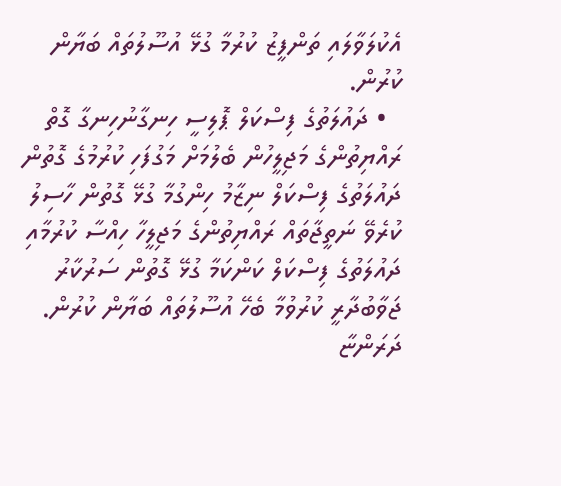އެކުލަވާލައި ތަންފީޒު ކުރުމާ ގުޅޭ އުސޫލުތައް ބަޔާން ކުރުން.
  • ދައުލަތުގެ ފިސްކަލް ޕޮލިސީ ހިނގާނުހިނގާ ގޮތް ރައްޔިތުންގެ މަޖިލީހުން ބެލުމަށް މަގުފަހި ކުރުމުގެ ގޮތުން ދައުލަތުގެ ފިސްކަލް ނިޒާމު ހިންގުމާ ގުޅޭ ގޮތުން ހާސިލު ކުރެވޭ ނަތީޖާތައް ރައްޔިތުންގެ މަޖިލީހާ ހިއްސާ ކުރުމާއި ދައުލަތުގެ ފިސްކަލް ކަންކަމާ ގުޅޭ ގޮތުން ސަރުކާރު ޖަވާބުދާރީ ކުރުވުމާ ބެހޭ އުސޫލުތައް ބަޔާން ކުރުން.
ދަރަންޏާ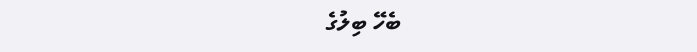ބެހޭ ބިލުގެ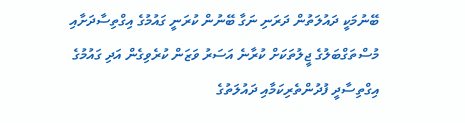ބޭނުމަކީ ދައުލަތުން ދަރަނި ނަގާ ބޭނުން ކުރަނީ ގައުމުގެ އިގްތިސާދަށާއި މުސްތަގްބަލުގެ ޖީލުތަކަށް ކުރާނެ އަސަރު ވަޒަން ކުރެވިގެން އަދި ގައުމުގެ އިގްތިސާދީ ފުދުންތެރިކަމާއި ދައުލަތުގެ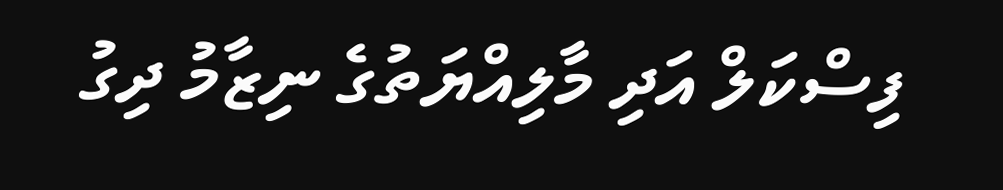ފިސްކަލް އަދި މާލިއްޔަތުގެ ނިޒާމު ދިގު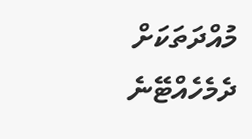މުއްދަތަކަށް ދެމެހެއްޓޭނެ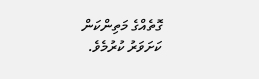ގޮތެއްގެ މަތިންކަން ކަށަވަރު ކުރުމެވެ.